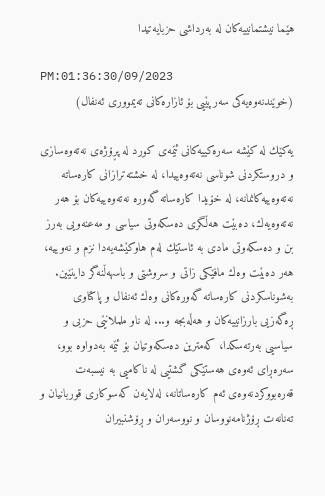هێما نیشتمانییه‌كان له‌ به‌رداشی حزبایه‌تیدا

PM:01:36:30/09/2023
(خوێندنه‌وه‌یه‌كی سه‌رپێیی بۆ ئازاره‌كانی ته‌یمووری ئه‌نفال)

یه‌كێك له‌ كێشه‌ سه‌ره‌كییه‌كانی ئێمه‌ی كورد له‌ پڕۆژه‌ی نه‌ته‌وه‌سازی و دروستكردنی شوناسی نه‌ته‌وه‌ییدا، له‌ خشته‌ترازانی كاره‌ساته‌ نه‌ته‌وه‌ییه‌كانمانه‌، له‌ خۆیدا كاره‌ساته‌ گه‌وره‌ نه‌ته‌وه‌ییه‌كان بۆ هه‌ر نه‌ته‌وه‌یه‌ك، ده‌بێت هه‌ڵگری ده‌سكه‌وتی سیاسی و مه‌عنه‌ویی به‌رز بن و ده‌سكه‌وتی مادی به‌ ئاستێك له‌م هاوكێشه‌یه‌دا نزم و نه‌وییه‌، هه‌ر ده‌بێت وه‌ك مافێكی زاتی و سروشتی و باسهه‌ڵنه‌گر داینێین. به‌شوناسكردنی كاره‌ساته‌ گه‌وره‌كانی وه‌ك ئه‌نفال و پاكتاوی ڕه‌گه‌زیی بارزانییه‌كان و هه‌ڵه‌بجه‌ و... له‌ ناو ململانێی حزبی و سیاسیی به‌رته‌سكدا، كه‌مترین ده‌سكه‌وتیان بۆ ئێمه‌ به‌دواوه‌ بوو، سه‌ره‌ڕای ئه‌وه‌ی هه‌ستێكی گشتیی له‌ ناكامیی به‌ نیسبه‌ت قه‌ره‌بووكردنه‌وه‌ی ئه‌م كاره‌ساتانه‌، له‌لایه‌ن كه‌سوكاری قوربانیان و ته‌نانه‌ت ڕۆژنامه‌نووسان و نووسه‌ران و ڕۆشنبیران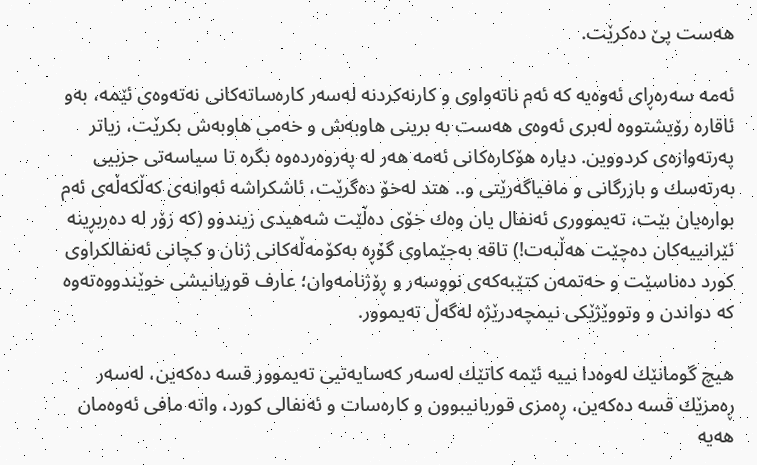هه‌ست پێ ده‌كرێت.

ئه‌مه‌ سه‌ره‌ڕای ئه‌وه‌یه‌ كه‌ ئه‌م ناته‌واوی و كارنه‌كردنه‌ له‌سه‌ر كاره‌ساته‌كانی نه‌ته‌وه‌ی ئێمه‌، به‌و ئاقاره‌ رۆیشتووه‌ له‌بری ئه‌وه‌ی هه‌ست به‌ برینی هاوبه‌ش و خه‌می هاوبه‌ش بكرێت، زیاتر په‌رته‌وازه‌ی كردووین. دیاره‌ هۆكاره‌كانی ئه‌مه‌ هه‌ر له‌ په‌روه‌رده‌وه‌ بگره‌ تا سیاسه‌تی حزبیی به‌رته‌سك و بازرگانی و مافیاگه‌رێتی و.. هتد له‌خۆ ده‌گرێت، ئاشكراشه‌ ئه‌وانه‌ی كه‌ڵكه‌ڵه‌ی ئه‌م بواره‌یان بێت، ته‌یمووری ئه‌نفال یان وه‌ك خۆی ده‌ڵێت شه‌هیدی زیندوو (كه‌ زۆر له‌ ده‌ربڕینه‌ ئێرانییه‌كان ده‌چێت هه‌ڵبه‌ت!) تاقه‌ به‌جێماوی گۆڕه‌ به‌كۆمه‌ڵه‌كانی ژنان و كچانی ئه‌نفالكراوی كورد ده‌ناسێت و حه‌تمه‌ن كتێبه‌كه‌ی نووسه‌ر و ڕۆژنامه‌وان؛ عارف قوربانیشی خوێندووه‌ته‌وه‌ كه‌ دواندن و وتووێژێكی نیمچه‌درێژه‌ له‌گه‌ڵ ته‌یموور.

هیچ گومانێك له‌وه‌دا نییه‌ ئێمه‌ كاتێك له‌سه‌ر كه‌سایه‌تیی ته‌یموور قسه‌ ده‌كه‌ین، له‌سه‌ر ڕه‌مزێك قسه‌ ده‌كه‌ین، ڕه‌مزی قوربانیبوون و كاره‌سات و ئه‌نفالی كورد، واته‌ مافی ئه‌وه‌مان هه‌یه‌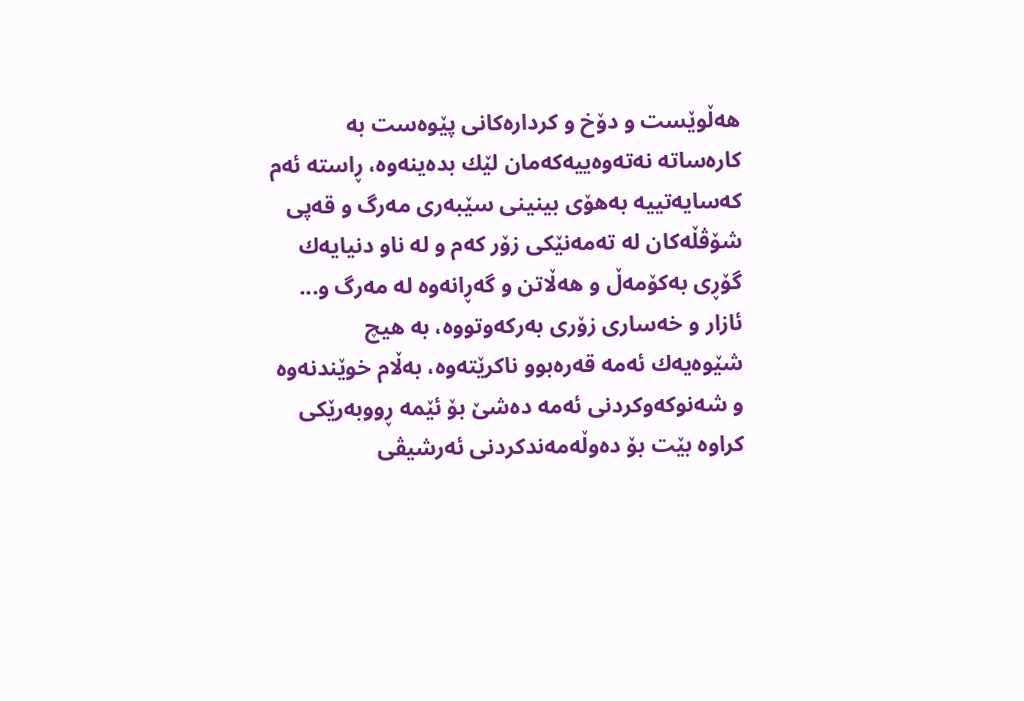هه‌ڵوێست و دۆخ و كرداره‌كانی پێوه‌ست به‌ كاره‌ساته‌ نه‌ته‌وه‌ییه‌كه‌مان لێك بده‌ینه‌وه‌، ڕاسته‌ ئه‌م كه‌سایه‌تییه‌ به‌هۆی بینینی سێبه‌ری مه‌رگ و قه‌پی شۆڤڵه‌كان له‌ ته‌مه‌نێكی زۆر كه‌م و له‌ ناو دنیایه‌ك گۆڕی به‌كۆمه‌ڵ و هه‌ڵاتن و گه‌ڕانه‌وه‌ له‌ مه‌رگ و... ئازار و خه‌ساری زۆری به‌ركه‌وتووه‌، به‌ هیچ شێوه‌یه‌ك ئه‌مه‌ قه‌ره‌بوو ناكرێته‌وه‌، به‌ڵام خوێندنه‌وه‌ و شه‌نوكه‌وكردنی ئه‌مه‌ ده‌شێ بۆ ئێمه‌ ڕووبه‌رێكی كراوه‌ بێت بۆ ده‌وڵه‌مه‌ندكردنی ئه‌رشیڤی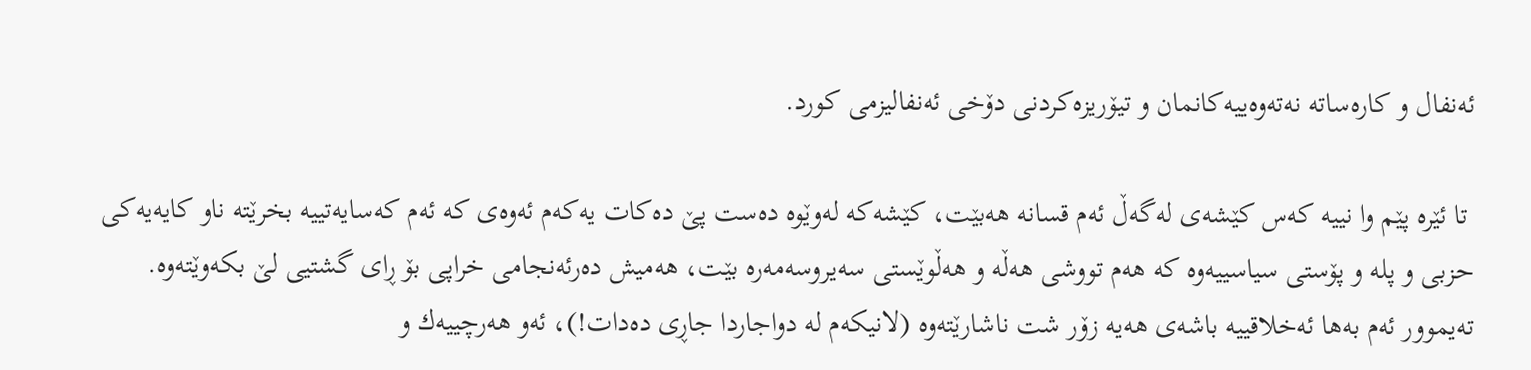ئه‌نفال و كاره‌ساته‌ نه‌ته‌وه‌ییه‌كانمان و تیۆریزه‌كردنی دۆخی ئه‌نفالیزمی كورد.

 تا ئێره‌ پێم وا نییه‌ كه‌س كێشه‌ی له‌گه‌ڵ ئه‌م قسانه‌ هه‌بێت، كێشه‌كه‌ له‌وێوه‌ ده‌ست پێ ده‌كات یه‌كه‌م ئه‌وه‌ی كه‌ ئه‌م كه‌سایه‌تییه‌ بخرێته‌ ناو كایه‌یه‌كی حزبی و پله‌ و پۆستی سیاسییه‌وه‌ كه‌ هه‌م تووشی هه‌ڵه‌ و هه‌ڵوێستی سه‌یروسه‌مه‌ره‌ بێت، هه‌میش ده‌رئه‌نجامی خراپی بۆ ڕای گشتیی لێ بكه‌وێته‌وه‌. ته‌یموور ئه‌م به‌ها ئه‌خلاقییه‌ باشه‌ی هه‌یه‌ زۆر شت ناشارێته‌وه‌ (لانیكه‌م له‌ دواجاردا جاڕی ده‌دات!)، ئه‌و هه‌رچییه‌ك و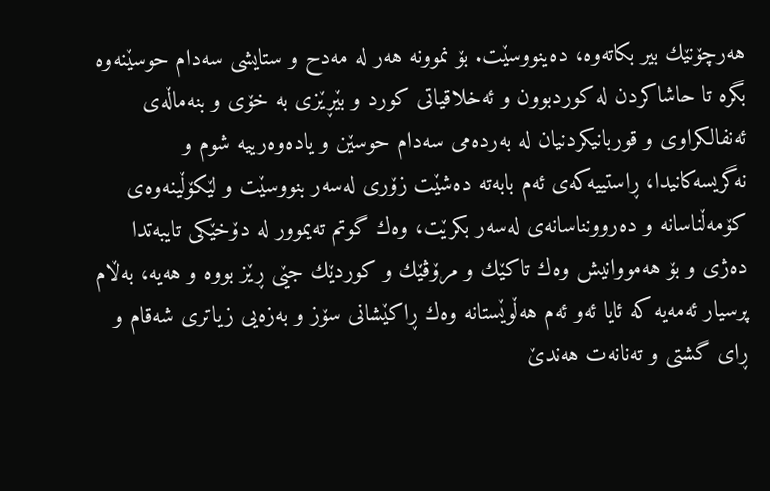هه‌رچۆنێك بیر بكاته‌وه‌، ده‌ینووسێت. بۆ نموونه‌ هه‌ر له‌ مه‌دح و ستایشی سه‌دام حوسێنه‌وه‌ بگره‌ تا حاشاكردن له‌ كوردبوون و ئه‌خلاقیاتی كورد و بێڕێزی به‌ خۆی و بنه‌ماڵه‌ی ئه‌نفالكراوی و قوربانیكردنیان له‌ به‌رده‌می سه‌دا‌م حوسێن و یاده‌وه‌رییه‌ شوم و نه‌گریسه‌كانیدا، ڕاستییه‌كه‌ی ئه‌م بابه‌ته‌ ده‌شێت زۆری له‌سه‌ر بنووسێت و لێكۆڵینه‌وه‌ی كۆمه‌ڵناسانه‌ و ده‌روونناسانه‌ی له‌سه‌ر بكرێت، وه‌ك گوتم ته‌یموور له‌ دۆخێكی تایبه‌تدا ده‌ژی و بۆ هه‌مووانیش وه‌ك تاكێك و مرۆڤێك و كوردێك جێی ڕێز بووه‌ و هه‌یه‌، به‌ڵام پرسیار ئه‌مه‌یه‌ كه‌ ئایا ئه‌و ئه‌م هه‌ڵوێستانه‌ وه‌ك ڕاكێشانی سۆز و به‌زه‌یی زیاتری شه‌قام و ڕای گشتی و ته‌نانه‌ت هه‌ندێ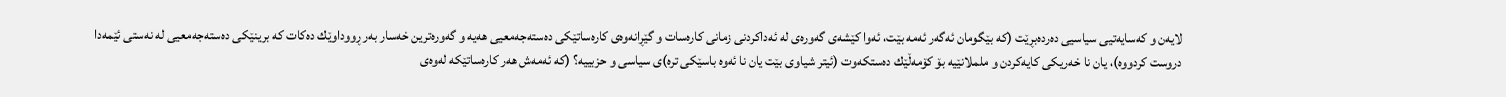لایه‌ن و كه‌سایه‌تیی سیاسیی ده‌رده‌بڕێت (كه‌ بێگومان ئه‌گه‌ر ئه‌مه‌ بێت، ئه‌وا كێشه‌ی گه‌وره‌ی له‌ ئه‌داكردنی زمانی كاره‌سات و گێڕانه‌وه‌ی كاره‌ساتێكی ده‌سته‌جه‌معیی هه‌یه و گه‌وره‌ترین خه‌سار به‌ر ڕووداوێك ده‌كات كه‌ برینێكی ده‌سته‌جه‌معیی له‌ نه‌ستی ئێمه‌دا دروست كردووه‌‌)، یان نا خه‌ریكی كایه‌كردن و ململانێیه‌ بۆ كۆمه‌ڵێك ده‌ستكه‌وت (ئیتر شیاوی بێت یان نا ئه‌وه‌ باسێكی تره‌)ی سیاسی و حزبییه‌؟ (كه‌ ئه‌مه‌ش هه‌ر كاره‌ساتێكه‌ له‌وه‌ی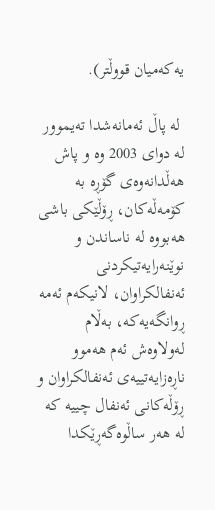یه‌كه‌میان قووڵتر).

 له‌ پاڵ ئه‌مانه‌شدا ته‌یموور له‌ دوای 2003 وه‌ و پاش هه‌ڵدانه‌وه‌ی گۆڕه‌ به‌ كۆمه‌ڵه‌كان، ڕۆڵێكی باشی هه‌بووه‌ له‌ ناساندن و نوێنه‌رایه‌تیكردنی ئه‌نفالكراوان، لانیكه‌م ئه‌مه‌ ڕوانگه‌یه‌كه‌، به‌ڵام له‌ولاوه‌ش ئه‌م هه‌موو ناڕه‌زایه‌تییه‌ی ئه‌نفالكراوان و ڕۆڵه‌كانی ئه‌نفال چییه‌ كه‌ له‌ هه‌ر ساڵوه‌گه‌ڕێكدا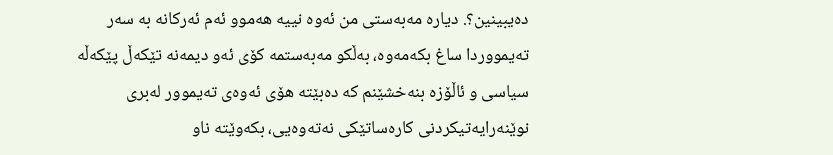ده‌یبینین؟. دیاره‌ مه‌به‌ستی من ئه‌وه‌ نییه‌ هه‌موو ئه‌م ئه‌ركانه‌ به‌ سه‌ر ته‌یمووردا ساغ بكه‌مه‌وه‌، به‌ڵكو مه‌به‌ستمه‌ كۆی ئه‌و دیمه‌نه‌ تێكه‌ڵ پێكه‌ڵه‌ سیاسی و ئاڵۆزه‌ بنه‌خشێنم كه‌ ده‌بێته‌ هۆی ئه‌وه‌ی ته‌یموور له‌بری نوێنه‌رایه‌تیكردنی كاره‌ساتێكی نه‌ته‌وه‌یی، بكه‌وێته‌ ناو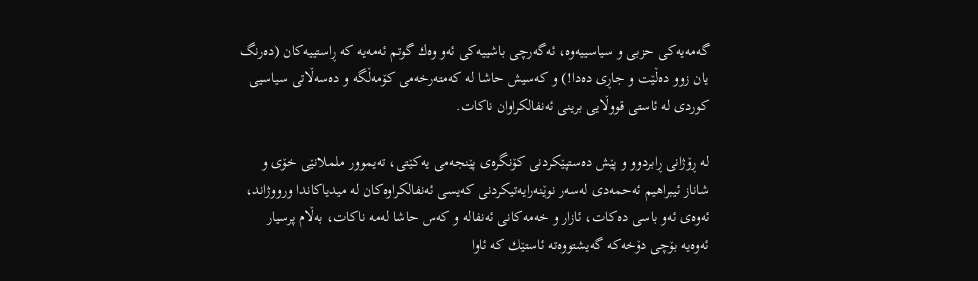گه‌مه‌یه‌كی حزبی و سیاسییه‌وه‌، ئه‌گه‌رچی باشییه‌كی ئه‌و وه‌ك گوتم ئه‌مه‌یه‌ كه‌ ڕاستییه‌كان (ده‌رنگ یان زوو ده‌ڵێت و جاڕی ده‌دا!) و كه‌سیش حاشا له‌ كه‌مته‌رخه‌می كۆمه‌ڵگه‌ و ده‌سه‌ڵاتی سیاسیی كوردی له‌ ئاستی قووڵایی برینی ئه‌نفالكراوان ناكات.

له‌ ڕۆژانی ڕابردوو و پێش ده‌ستپێكردنی كۆنگره‌ی پێنجه‌می یه‌كێتی، ته‌یموور ململانێی خۆی و شاناز ئیبراهیم ئه‌حمه‌دی له‌سه‌ر نوێنه‌رایه‌تیكردنی كه‌یسی ئه‌نفالكراوه‌كان له‌ میدیاكاندا ورووژاند، ئه‌وه‌ی ئه‌و باسی ده‌كات، ئازار و خه‌مه‌كانی ئه‌نفاله‌ و كه‌س حاشا له‌مه‌ ناكات، به‌ڵام پرسیار ئه‌وه‌یه‌ بۆچی دۆخه‌كه‌ گه‌یشتووه‌ته‌ ئاستێك كه‌ ئا‌وا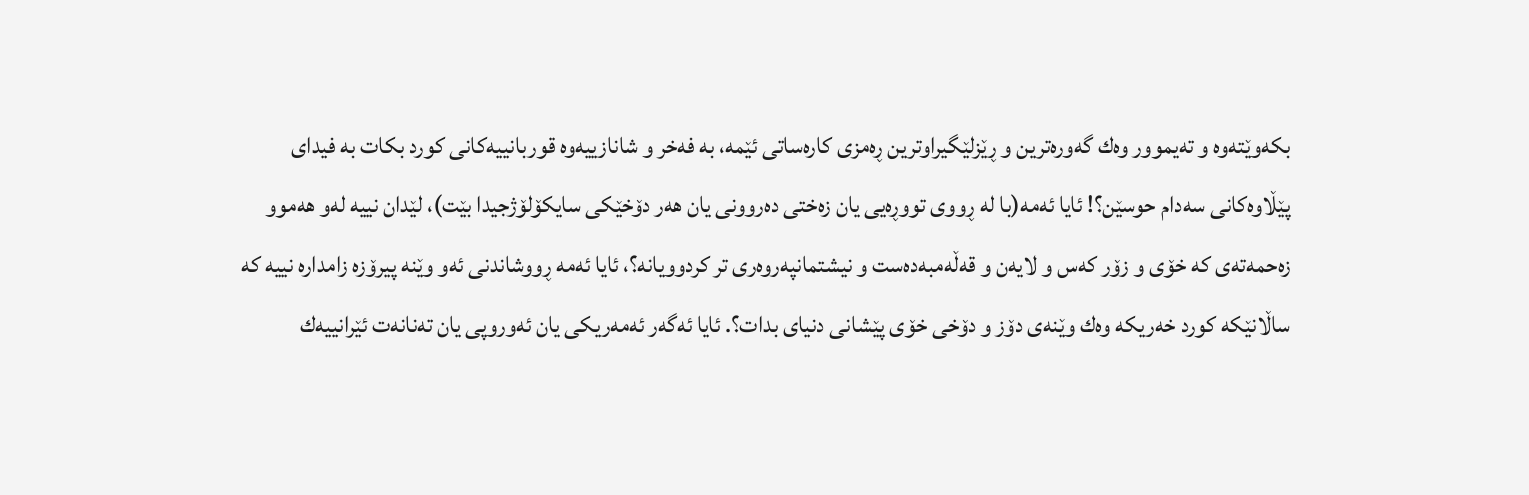بكه‌وێته‌وه‌ و ته‌یموور وه‌ك گه‌وره‌ترین و ڕێزلێگیراوترین ڕه‌مزی كاره‌ساتی ئێمه‌، به‌ فه‌خر و شانازییه‌وه‌ قوربانییه‌كانی كورد بكات به‌ فیدای پێڵاوه‌كانی سه‌دام حوسێن؟! ئایا ئه‌مه‌(با له‌ ڕووی تووڕه‌یی یان زه‌ختی ده‌روونی یان هه‌ر دۆخێكی سایكۆلۆژجیدا بێت)، لێدان نییه‌ له‌و هه‌موو زه‌حمه‌ته‌ی كه‌ خۆی و زۆر كه‌س و لایه‌ن و قه‌ڵه‌مبه‌ده‌ست و نیشتمانپه‌روه‌ری تر كردوویانه‌؟، ئایا ئه‌مه‌ ڕووشاندنی ئه‌و وێنه‌ پیرۆزه‌ زامداره‌ نییه‌ كه‌ ساڵانێكه‌ كورد خه‌ریكه‌ وه‌ك وێنه‌ی دۆز و دۆخی خۆی پێشانی دنیای بدات؟. ئایا ئه‌گه‌ر ئه‌مه‌ریكی یان ئه‌وروپی یان ته‌نانه‌ت ئێرانییه‌ك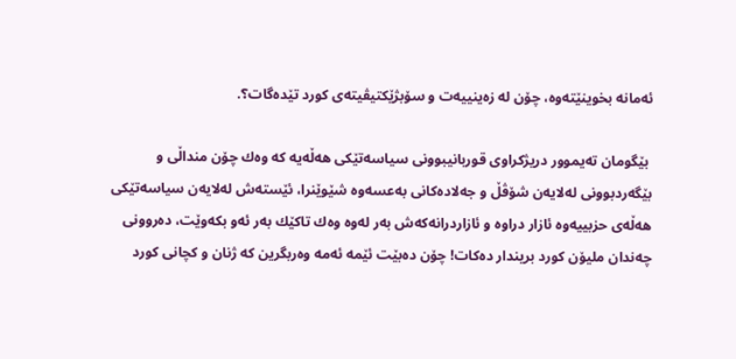ئه‌مانه‌ بخوینێته‌وه‌، چۆن له‌ زه‌ینییه‌ت و سۆبژێكتیڤیته‌ی كورد تێده‌گات؟.

 بێگومان ته‌یموور دریژكراوی قوربانیبوونی سیاسه‌تێكی هه‌ڵه‌یه‌ كه‌ وه‌ك چۆن منداڵی و بێگه‌ردبوونی له‌لایه‌ن شۆڤڵ و جه‌لاده‌كانی به‌عسه‌وه‌ شێوێنرا، ئێسته‌ش له‌لایه‌ن سیاسه‌تێكی هه‌ڵه‌ی حزبییه‌وه‌ ئازار دراوه‌ و ئازاردرانه‌كه‌ش به‌ر له‌وه‌ وه‌ك تاكێك به‌ر ئه‌و بكه‌وێت، ده‌روونی چه‌ندان ملیۆن كورد بریندار ده‌كات! چۆن ده‌بێت ئێمه‌ ئه‌مه‌ وه‌ربگرین كه‌ ژنان و كچانی كورد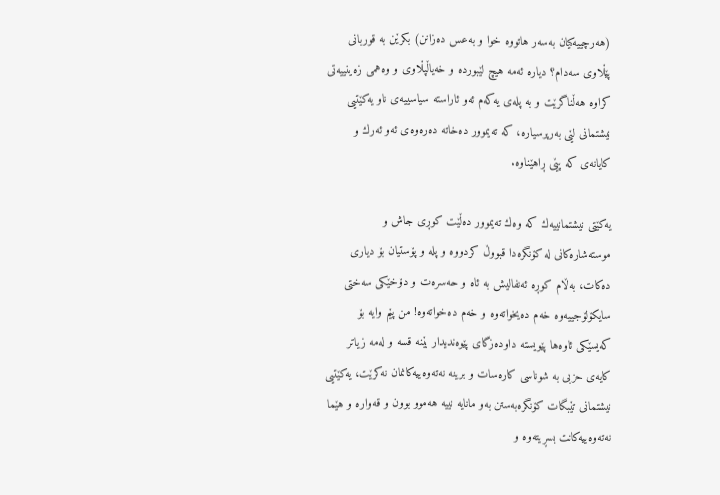(هه‌رچییه‌كیان به‌سه‌ر هاتووه‌ خوا و به‌عس ده‌زانن) بكرێن به‌ قوربانی پێڵاوی سه‌دام؟ دیاره‌ ئه‌مه‌ هیچ لێبورده‌ و خه‌یاڵپڵاوی و وه‌همی زه‌ینییه‌تی كراوه‌ هه‌ڵناگرێت و به‌ پله‌ی یه‌كه‌م ئه‌و ئاراسته‌ سیاسییه‌ی ناو یه‌كێتیی نیشتمانی لێی به‌رپرسیاره، ‌كه‌ ته‌یموور ده‌خاته‌ ده‌ره‌وه‌ی ئه‌و ئه‌رك و كایانه‌ی كه‌ پێی ڕاهێناوه‌.

یه‌كێتی نیشتمانییه‌ك كه‌ وه‌ك ته‌یموور ده‌ڵێت كوڕی جاش و موسته‌شاره‌كانی له‌ كۆنگره‌دا قبووڵ كردووه‌ و پله‌ و پۆستیان بۆ دیاری ده‌كات، به‌ڵام كوڕه‌ ئه‌نفالیش به‌ ئاه و حه‌سره‌ت و دۆخێكی سه‌ختی سایكۆلۆجییه‌وه‌ خه‌م ده‌یخواته‌وه‌ و خه‌م ده‌خواته‌وه‌! من پێم وایه‌ بۆ كه‌یسێكی ئاوه‌ها پێویسته‌ داوده‌زگای پێوه‌ندیدار بێنه‌ قسه‌ و له‌مه‌ زیاتر كایه‌ی حزبی به‌ شوناسی كاره‌سات و برینه‌ نه‌ته‌وه‌ییه‌كانمان نه‌كرێت، یه‌كێتیی نیشتمانی تێبگات كۆنگره‌به‌ستن به‌و مانایه‌ نییه‌ هه‌موو بوون و قه‌واره‌ و هێما نه‌ته‌وه‌ییه‌كانت بسڕیته‌وه‌ و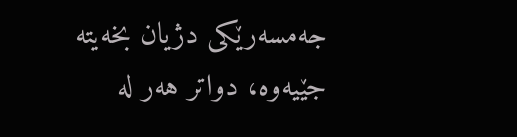جه‌مسه‌رێكی دژیان بخه‌یته‌ جێیه‌وه‌، دواتر هه‌ر له‌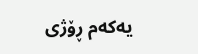یه‌كه‌م ڕۆژی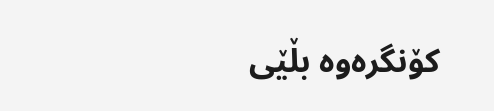كۆنگره‌وه‌ بڵێی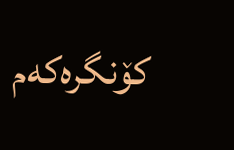كۆنگره‌كه‌م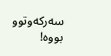سه‌ركه‌وتوو بووه‌!